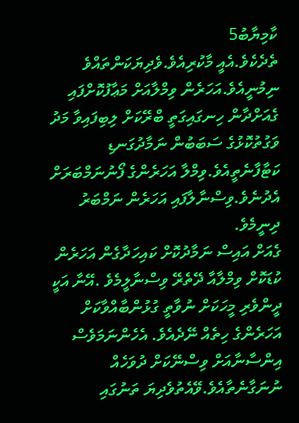ކާމިޔާބު5
ތެދެކެވެ.އެއީ މާކުރިއެވެ.ވެދިޔަކަންތައްވެ ނިމުނީއެވެ.އަހަރެން ވިމްލާއަށް މަޢާފުކޮށްފައި ގެއަށްދާން ހިނގައިގަތީ ބްރޭކަށް ލިބިފައިވާ މަދު ވަގުތުކޮޅުގެ ސަބަބުން ނަމާދުގަނޑި ކަޓާފާނެތީއެވެ.ވިމްލާ އަހަރެންގެ ފޯނުނަމްބަރަށް އެދުނެވެ.ވިސްނާލާފައި އަހަރެން ނަމްބަރު ދިނީމެވެ.
ގެއަށް އައިސް ނަމާދުކޮށް ކައިހަދާގެން އަހަރެން ކުޑަކޮށް ވިމްލާއާ ދޭތެރޭ ވިސްނާލީމެވެ .އޭނާ އަކީ ދީންވެރި މީހަކަށް ނުވާތީ ގުޅުންބާއްވާކަށް އަހަރެންގެ ހިތެއް ނޭދެއެވެ. އެހެންނަމަވެސް އިންސާނާއަށް ވިސްނޭކަށް ދުވަހެއް ނުނަގާނެތާއެވެ.ވޭއެތުވެދިޔަ ތަނުގައި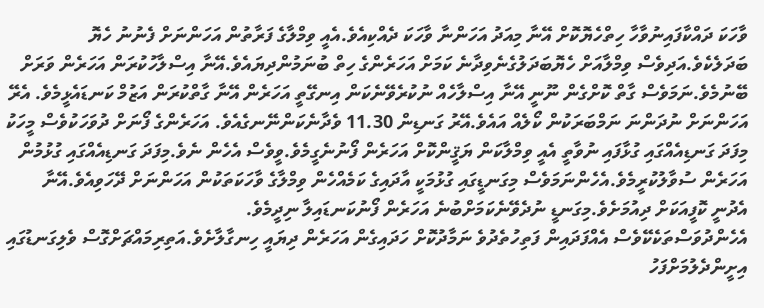ވާހަކަ ދައްކާފައިނުވާހާ ހިތްހެޔޮކޮށް އޭނާ މިއަދު އަހަންނާ ވާހަކަ ދެއްކިއެވެ.އެއީ ވިމްލާގެ ފަރާތުން އަހަންނަށް ފެނުނު ހެޔޮ ބަދަލެކެވެ.އަދިވެސް ވިމްލާއަށް ހެޔޮބަދަލުގެނެވިދާނެ ކަމަށް އަހަރެންގެ ހިތް ބުނަމުންދިޔައެވެ.އޭނާ އިސްލާހުކުރަން އަހަރެން ވަރަށް ބޭނުމެވެ.ނަމަވެސް ގާތް ކޮށްގެން ނޫނީ އޭނާ އިސްލާހެއް ނުކުރެވޭނެކަން އިނގޭތީ އަހަރެން އޭނާ ގާތްކުރަން އަޒުމް ކަނޑައެޅީމެވެ. އެރޭ އަހަންނަށް ނުދަންނަ ނަމްބަރަކުން ކޯލެއް އައެވެ.އޭރު ގަނޑިން 11.30 ވެދާނެކަންނޭނގެއެވެ. އަހަރެންގެ ފޯނަށް ދުވަހަކުވެސް މީހަކު މިފަދަ ގަނޑިއެއްގައި ގުޅާފައި ނުވާތީ އެއީ ވިމްލާކަން ޔަޤީންކޮށް އަހަރެން ފޯނުނެގީމެވެ.ވީވެސް އެހެން ނެވެ.މިފަދަ ގަނޑިއެއްގައި ގުޅުމުން އަހަރެން ސުވާލުކުރީމެވެ.އެހެންނަމަވެސް މިގަނޑީގައި ގުޅުމަކީ އާދައިގެ ކަމެއްހެން ވިމްލާގެ ވާހަކަތަކުން އަހަންނަށް ދޭހަވިއެވެ.އޭނާ އެދުނީ ކޮފީއަކަށް ދިއުމަށެވެ.މިގަނޑީ ނުދެވޭނެކަމަށްބުނެ އަހަރެން ފޯނުކަނޑައިލާ ނިދީމެވެ.
އެހެންދުވަސްތަކެކޭވެސް އެއްފަދައިން ފަތިހުތެދުވެ ނަމާދުކޮށް ހަދައިގެން އަހަރެން ދިޔައީ ހިނގާލާށެވެ.އަތިރިމައްޗަށްގޮސް ވެލިގަނޑުގައި އިށީންދެލުމަށްފަހު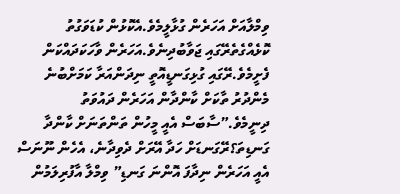ވިމްލާއަށް އަހަރެން ގުޅާލީމެވެ.އެކޮޅުން ކުޑަވަގުތު ކޮޅެއްގެތެރޭގައި ޖަވާބުދިނެވެ.އަހަރެން ވާހަކަދައްކަން ފެށީމެވެ.ރޭގައި ގުޅިގަނޑީއޮތީ ނިދަންއަރާ ކަމަށްބުނެ މެންދުރު ތާކަށް ކާންދާން އަހަރެން ދައުވަތު ދިނީމެވެ.”ސާބަސް އެއީ މީހުން ތަންތަނަށް ކާންދާ ގަނޑިތަ؟ރޭގަނޑަށް ހަދާ އޭރަށް ދެވިދާނެ، އެހެން ނޫނަސް އެއީ އަހަރެން ނިދާފަ އޮންނަ ގަނޑި” ވިމްލާ އާފުރިލަމުން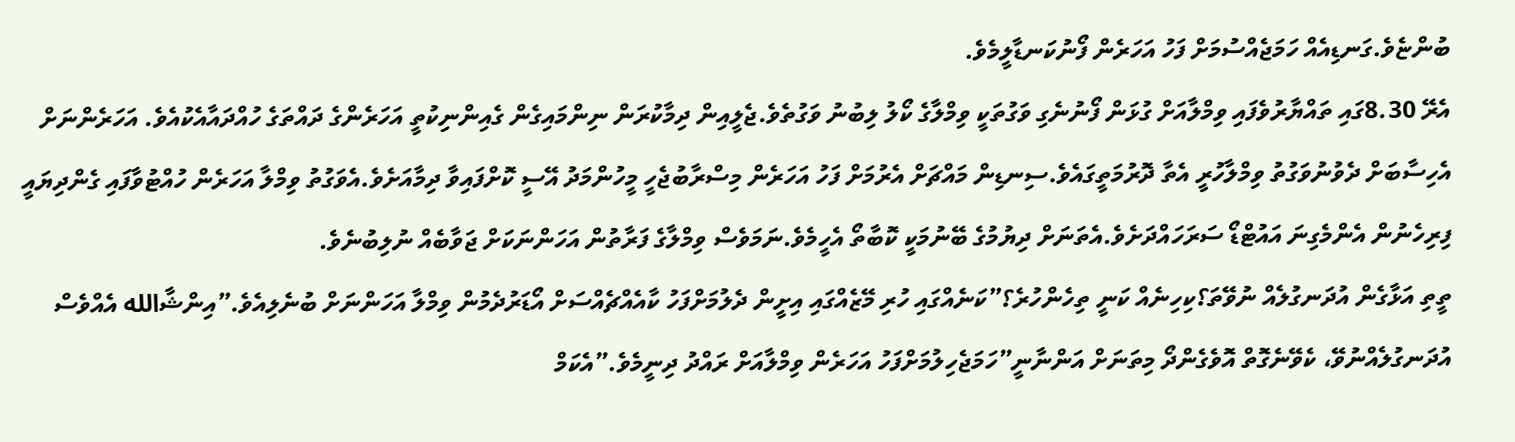ބުންޏެވެ.ގަނޑިއެއް ހަމަޖެއްސުމަށް ފަހު އަހަރެން ފޯނުކަނޑާލީމެވެ.
އެރޭ 8.30ގައި ތައްޔާރުވެފައި ވިމްލާއަށް ގުޅަން ފޯނުނެގި ވަގުތަކީ ވިމްލާގެ ކޯލު ލިބުނު ވަގުތެވެ.ޖެލީއިން ދިމާކުރަން ނިންމައިގެން ގެއިންނިކުތީ އަހަރެންގެ ދައްތަގެ ހުއްދައާއެކުއެވެ. އަހަރެންނަށް އެހިސާބަށް ދެވުނުވަގުތު ވިމްލާހުރީ އެތާ ދޮރުމަތީގައެވެ.ސިނޑިން މައްޗަށް އެރުމަށް ފަހު އަހަރެން މިސްރާބުޖެހީ މީހުންމަދު އޭސީ ކޮށްފައިވާ ދިމާއަށެވެ.އެވަގުތު ވިމްލާ އަހަރެން ހުއްޓުވާފައި ގެންދިޔައީ ފިރިހެނުން އެންމެގިނަ އައުޓްޑޯ ސަރަހައްދަށެވެ.އެތަނަށް ދިޔުމުގެ ބޭނުމަކީ ކޮބާތޯ އެހީމެވެ.ނަމަވެސް ވިމްލާގެ ފަރާތުން އަހަންނަކަށް ޖަވާބެއް ނުލިބުނެވެ.
ތީތި އަޅާގެން އުދަނގުލެއް ނުވޭތަ؟ކިހިނެއް ކަނީ ތިހެންހުރެ؟”ކަނެއްގައި ހުރި މޭޒެއްގައި އިށީން ދެލުމަށްފަހު ކާއެއްޗެއްސަށް އޯޑަރުދެމުން ވިމްލާ އަހަންނަށް ބުނެލިއެވެ.”އިންޝާالله އެއްވެސް އުދަނގުލެއްނުވޭ، ކެވޭނެގޮތް އޮވެގެންދޯ މިތަނަށް އަންނާނީ”ހަމަޖެހިލުމަށްފަހު އަހަރެން ވިމްލާއަށް ރައްދު ދިނީމެވެ.”އެކަމް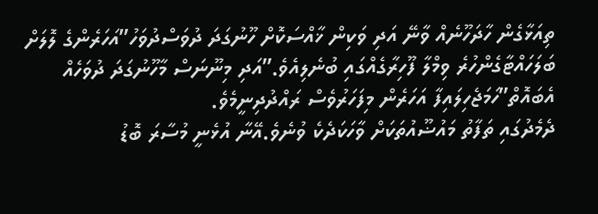ތިއަޅާގެން ހާދަހޫނެއް ވާނޭ އަދި ވަކިން ޚާއްސަކޮށް ހޫނުގަދަ ދުވަސްދުވަހު”އަހަރެންގެ ލޮލަށް ބަލަހައްޓާގެންހުރެ ވިމްލާ ފޫހިރާގެއްގައި ބުނެލިއެވެ.”އަދި މިނޫނަސް މާހޫނުގަދަ ދުވަހެއް އެބައޮތް”ހަމަޖެހިލައިފާ އަހަރެން މިފަހަރުވެސް ރައްދުދިނީމެވެ.
ދެމެދުގައި ތަފާތު މައުޟޫއުތަކަށް ވާހަކަދެކެ ވުނެވެ.އޭނާ އުޅެނީ މުސާރަ ބޮޑު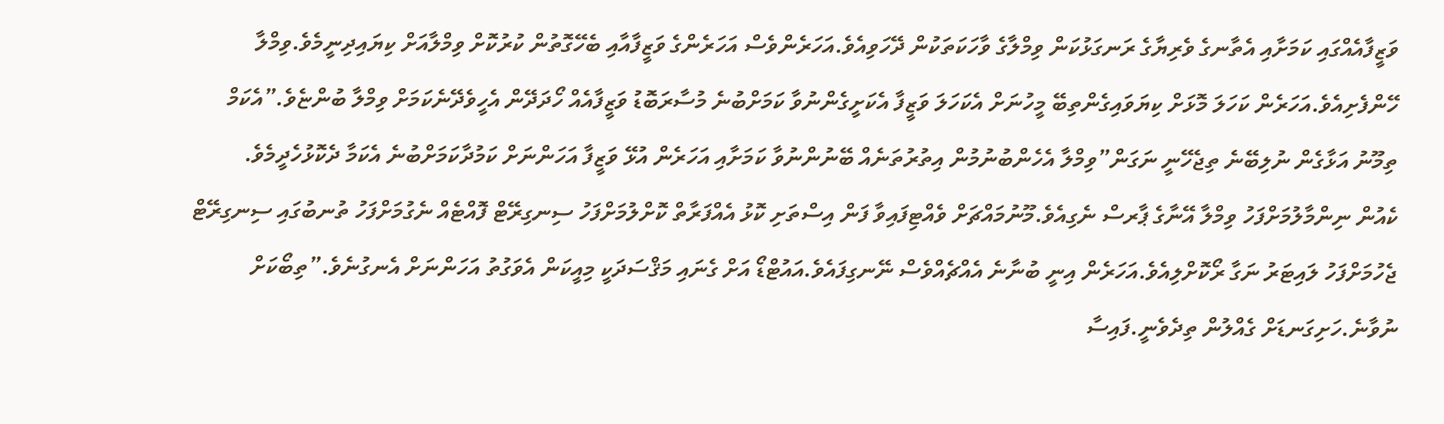ވަޒީފާއެއްގައި ކަމަށާއި އެތާނގެ ވެރިޔާގެ ރަނގަޅުކަން ވިމްލާގެ ވާހަކަތަކުން ދޭހަވިއެވެ.އަހަރެންވެސް އަހަރެންގެ ވަޒީފާއާއި ބެހޭގޮތުން ކުރުކޮށް ވިމްލާއަށް ކިޔައިދިނީމެވެ.ވިމްލާ ހޭންފެށިއެވެ.އަހަރެން ކަހަލަ މޮޅަށް ކިޔަވައިގެންތިބޭ މީހުނަށް އެކަހަލަ ވަޒީފާ އެކަށީގެންނުވާ ކަމަށްބުނެ މުސާރަބޮޑު ވަޒީފާއެއް ހޯދަދޭން އެހީވެދޭނެކަމަށް ވިމްލާ ބުންޏެވެ.”އެކަމް ތިމޫނު އަޅާގެން ނުލިބޭނެ ތިޖެހޭނީ ނަގަން”ވިމްލާ އެހެންބުނުމުން އިތުރުތަނެއް ބޭނުންނުވާ ކަމަށާއި އަހަރެން އުޅޭ ވަޒީފާ އަހަންނަށް ކަމުދާކަމަށްބުނެ އެކަމާ ދެކޮޅުހެދީމެވެ.
ކެއުން ނިންމާލުމަށްފަހު ވިމްލާ އޭނާގެ ޕާރސް ނެގިއެވެ.މޫނުމައްޗަށް ވެއްޓިފައިވާ ފަން އިސްތަށި ކޮޅު އެއްފަރާތް ކޮށްލުމަށްފަހު ސިނގިރޭޓް ފޮއްޓެއް ނެގުމަށްފަހު ތުނބުގައި ސިނގިރޭޓް ޖެހުމަށްފަހު ލައިޓަރު ނަގާ ރޯކޮށްލިއެވެ.އަހަރެން އިނީ ބުނާނެ އެއްޗެއްވެސް ނޭނގިފައެވެ.އައުޓްޑޯ އަށް ގެނައި މަޤްސަދަކީ މިއީކަން އެވަގުތު އަހަންނަށް އެނގުނެވެ.”ތިބޯކަށް ނުވާނެ.ހަށިގަނޑަށް ގެއްލުން ތިދެވެނީ.ފައިސާ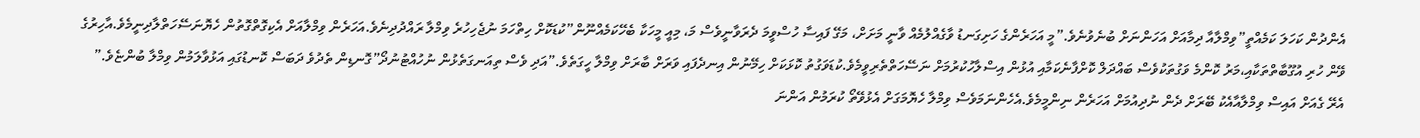އެންދުން ކަހަލަ ކަމެއްތީ”ވިމްލާއާ ދިމާއަށް އަހަންނަށް ބުނެވުނެވެ.”މީ އަހަރެންގެ ހަށިގަނޑު ވާގެއްލުމެއް ވާނީ މަށަށް، މަގޭ ފައިސާ ހުސްވީމަ ދެރަވާނީވެސް މަ، މިއީ މީހަކާ ބެހޭކަމެއްނޫން”ކުޑަކޮށް ހިތްހަމަ ނުޖެހިހުރެ ވިމްލާ ރައްދުދިނެވެ.އަހަރެން ވިމްލާއަށް އެކިގޮތްގޮތުން ހެޔޮނަސޭހަތްލާދިނީމެވެ.އާހިރުގެ ވޭން ހުރި އުގޫބާތްތަކާއި،މަރު ކޮންމެ ވަގުތަކުވެސް ބައްދަލް ކޮށްފާނެކަމާއި އުޅުން އިސްލާހުކުރުމަށް ނަސޭހަތްތެރިވީމެވެ.ކުޑަވަގުތު ކޮޅަކަށް ހިމޭނުން އިނދެފައި ވަރަށް ބާރަށް ވިމްލާ ހީގަތެވެ.”އަދި ވެސް ތިއަނގަތެޅުން ނުހުއްޓުނުދޯ”ގޮނޑިން ތެދުވެ ދަބަސް ކޮނޑުގައި އަޅުވާލަމުން ވިމްލާ ބުންޏެވެ.”
އެރޭ ގެއަށް އައިސް ވިމްލާއާއެކު ބޭރަށް ދެން ނުދިއުމަށް އަހަރެން ނިންމީމެވެ.އެހެންނަމަވެސް ވިމްލާ ހެޔޮމަގަށް އެޅުވޭތޯ ކުރަމުން އަންނަ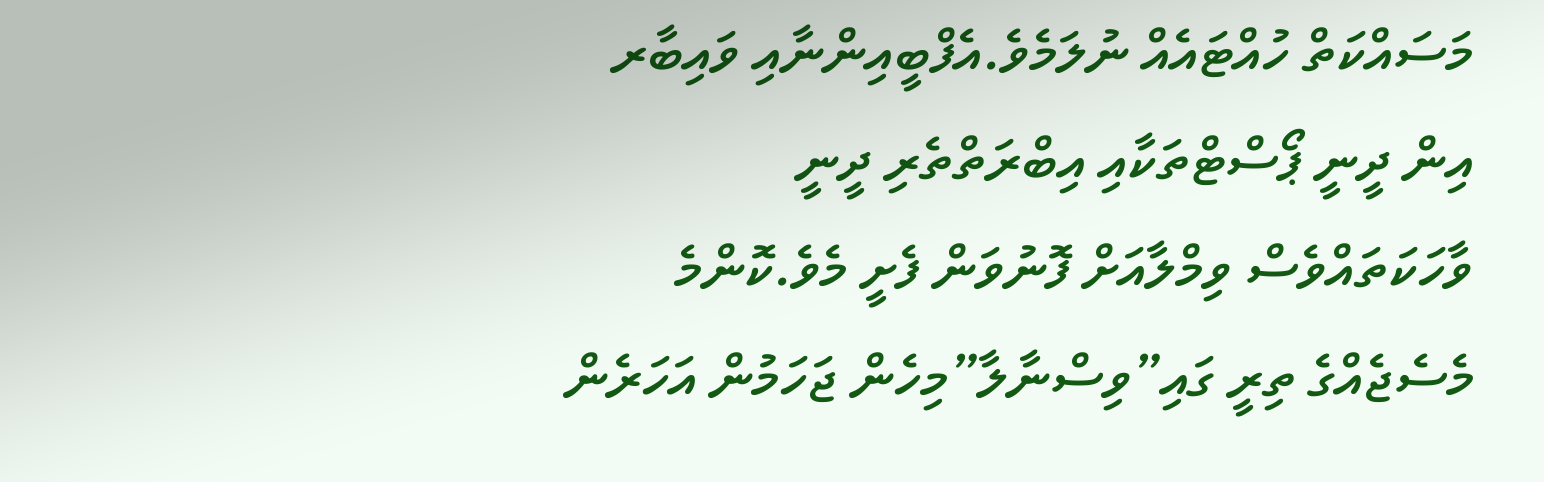މަސައްކަތް ހުއްޓައެއް ނުލަމެވެ.އެފްބީއިންނާއި ވައިބާރ އިން ދީނީ ޕޯސްޓްތަކާއި އިބްރަތްތެރި ދީނީ ވާހަކަތައްވެސް ވިމްލާއަށް ފޮނުވަން ފެށީ މެވެ.ކޮންމެ މެސެޖެއްގެ ތިރީ ގައި”ވިސްނާލާ”މިހެން ޖަހަމުން އަހަރެން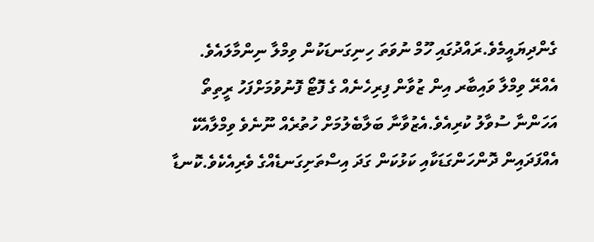ގެންދިޔައީމެވެ.ރައްދުގައި ހޫމް ނުވަތަ ހިނިގަނޑަކުން ވިމްލާ ނިންމާލައެވެ.
އެއްރޭ ވިމްލާ ވައިބާރ އިން ޒުވާން ފިރިހެނެއް ގެ ފޮޓޯ ފޮނުވުމަށްފަހު ރީތިތޯ އަހަންނާ ސުވާލު ކުރިއެވެ.އެޒުވާނާ ބަލާބެލުމަށް ހުތުރެއް ނޫނެވެ ވިމްލާއެކޭ އެއްފަދައިން ދޮންހަންގަޑަކާއި ކަޅުކަން ގަދަ އިސްތަށިގަނޑެއްގެ ވެރިއެކެވެ.ކޮނޑާ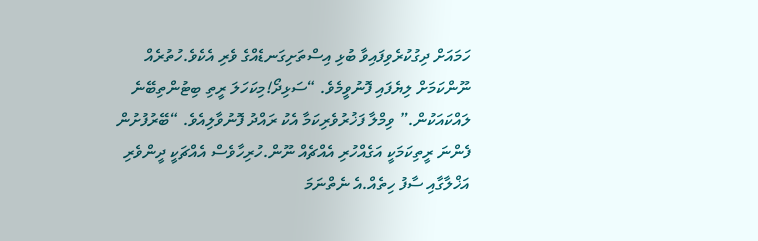ހަމައަށް ދިގުކުރެވިފައިވާ ބުޅި އިސްތަށިގަނޑެއްގެ ވެރި އެކެވެ.ހުތުރެއް ނޫންކަމަށް ލިޔެފައި ފޮނުވީމެވެ. “ސަޅިދޯ!މިކަހަލަ ރީތި ބިޓުންތިބޭނެ ލައްކައަކުން.” ވިމްލާ ފަޚުރުވެރިކަމާ އެކު ރައްދު ފޮނުވާލިއެވެ. “ބޭރުފުށުން ފެންނަ ރީތިކަމަކީ އަގެއްހުރި އެއްޗެއް ނޫން.ހުރިހާވެސް އެއްޗަކީ ދީންވެރި އަޚްލާގާއި ސާފު ހިތެއް.އެ ނެތްނަމަ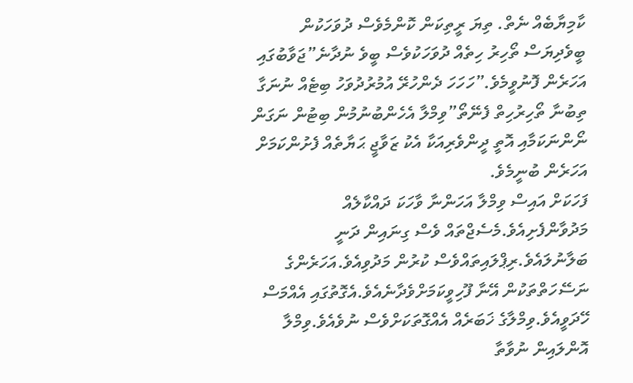ކާމިޔާބެއް ނެތް. ތިޔަ ރީތިކަން ކޮންމެވެސް ދުވަހަކުން ބީވެދިޔަސް ތޯހިރު ހިތެއް ދުވަހަކުވެސް ބީވެ ނުދާނެ”ޖަވާބުގައި އަހަރެން ފޮނުވީމެވެ.”ހަހަހަ ދެންހުރޭ އުމުރުދުވަހު ބިޓެއް ނުނަގާ ތިބުނާ ތޯހިރުހިތް ފެނޭތޯ”ވިމްލާ އެހެންބުނުމުން ބިޓުން ނަގަން ނޯންނަކަމާއި އޮތީ ދީންވެރިއަކާ އެކު ޒަވާޖީ ޙަޔާތެއް ފެށުންކަމަށް އަހަރެން ބުނީމެވެ.
ފަހަކަށް އައިސް ވިމްލާ އަހަންނާ ވާހަކަ ދައްކާލެއް މަދުވާންފެށިއެވެ.މެސެޖްތައް ވެސް ގިނައިން ދަނީ ބަލާނުލައެވެ.ރިޕްލައިތައްވެސް ކުރުން މަދުވިއެވެ.އަހަރެންގެ ނަސޭހަތްތަކުން އޭނާ ފޫހިވީކަމަށްވެދާނެއެވެ.އެގޮތުގައި އެއްމަސް ހޭދަވީއެވެ.ވިމްލާގެ ޚަބަރެއް އެއްގޮތަކަށްވެސް ނުވެއެވެ.ވިމްލާ އޮންލައިން ނުވާތާ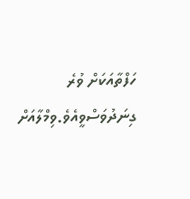ހަފްތާއަކަށް ވުރެ ގިނަދުވަސްވީއެވެ.ވިމްލާއަށް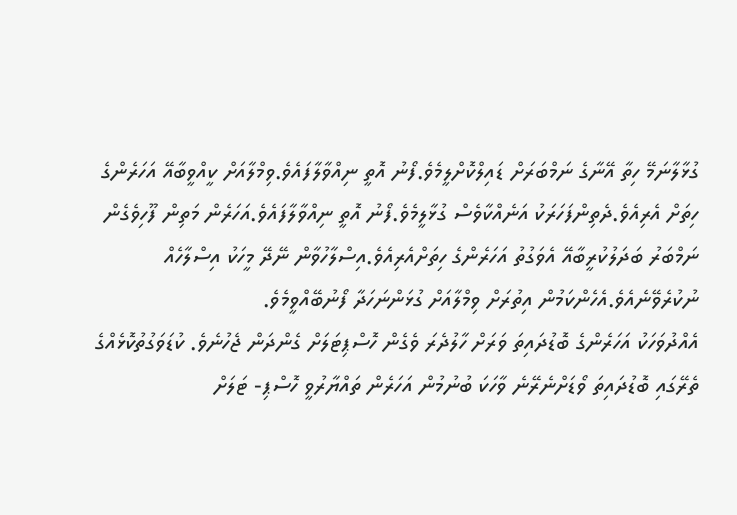ގުޅާލާނަމޭ ހިތާ އޭނާގެ ނަމްބަރަށް ޑައިލްކޮށްލީމެވެ.ފޯނު އޮތީ ނިއްވާލާފައެވެ.ވިމްލާއަށް ކީއްވީބާއޭ އަހަރެންގެ ހިތަށް އެރިއެވެ.ދެތިންފަހަރަކު އަނެއްކާވެސް ގުޅާލީމެވެ.ފޯނު އޮތީ ނިއްވާލާފައެވެ.އަހަރެން މަތިން ފޫހިވެގެން ނަމްބަރު ބަދަލުކުރީބާއޭ އެވަގުތު އަހަރެންގެ ހިތަށްއެރިއެވެ.އިސްލާހުވާން ނޭދޭ މީހަކު އިސްލާހެއް ނުކުރެވޭނެއެވެ.އެހެންކަމުން އިތުރަށް ވިމްލާއަށް ގުޅަންނަހަދާ ފޯނުބޭއްވީމެވެ.
އެއްދުވަހަކު އަހަރެންގެ ބޮޑުދައިތަ ވަރަށް ހާލުދެރަ ވެގެން ހޮސްޕިޓަލަށް ގެންދަން ޖެހުނެވެ. ކުޑަވަގުތުކޮޅެއްގެ ތެރޭގައި ބޮޑުދައިތަ ވޯޑަށްނެރޭނެ ވާހަކަ ބުނުމުން އަހަރެން ތައްޔާރުވީ ހޮސްޕި- ޓަލަށް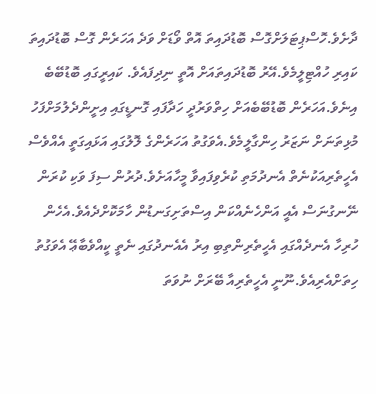ދާށެވެ.ހޮސްޕިޓަލަށްގޮސް ބޮޑުދައިތަ އޮތް ވޯޑަށް ވަދެ އަހަރެން ގޮސް ބޮޑުދައިތަ ކައިރި ހުއްޓިލީމެވެ.އޭރު ބޮޑުދައިތައަށް އޮތީ ނިދިފައެވެ. ކައިރީގައި ބޮޑުބޭބެ އިނެވެ.އަހަރެން ބޮޑުބޭބެއަށް ހިތްވަރުދީ ހަދާފައި ގޮނޑީގައި އިށީންދެލުމަށްފަހު މުޅިތަނަށް ނަޒަރު ހިންގާލީމެވެ.އެވަގުތު އަހަރެންގެ ލޮލުގައި އަޅައިގަތީ އެއްވެސް އެހީތެރިއަކުނެތް އެނދުމަތި ކުރެވިފައިވާ މީހާއަށެވެ.ދުރުން ސިފަ ވަކި ކުރަން ނޭނގުނަސް އެއީ އަންހެނެއްކަން އިސްތަށިގަނޑުން ހާމަކޮށްދެއެވެ.އެހެން ހުރިހާ އެނދެއްގައި އެހީތެރިންތިބި އިރު އެއެނދުގައި ނެތީ ކީއްވެބާޢޭ އެވަގުތު ހިތަށްއެރިއެވެ.ނޫނީ އެހީތެރިއާ ބޭރަށް ނުވަތަ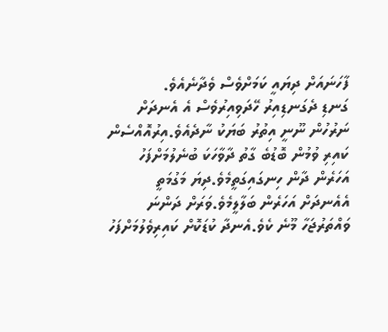ފާހަނައަށް ދިޔައީ ކަމަށްވެސް ވެދާނެއެވެ.
ގަނޑި ދެގަނޑިއިރު ހޭދަވިއިރުވެސް އެ އެނދަށް ނަރުހުން ނޫނީ އިތުރު ބަޔަކު ނާދެއެވެ.އިރުއޮއްސެން ކައިރި ވުމުން ބޮޑުބެ ގާތު ދާވާހަކަ ބުނެލުމަށްފަހު އަހަރެން ދާން ހިނގައިގަތީމެވެ.ދިޔަ މަގުމަތީ އެއެނދަށް އަހަރެން ބަލާލީމެވެ.ވަރަށް ދަންނަ ވައްތަރުޖަހާ މޫނެ ކެވެ.އެނދާ ކުޑަކޮށް ކައިރިވެލުމަށްފަހު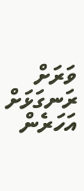ވަރަށް ރަނގަޅަށް އަހަރެން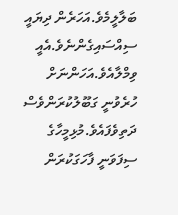ބަލާލީމެވެ.އަހަރެން ދިޔައީ ސިއްސައިގެންނެވެ.އެއީ ވިމްލާއެވެ.އަހަންނަށް ހުރެވުނީ ގަބޫލުކުރަންވެސް ދަތިވެފައެވެ.މުޅިމީހާގެ ސިފަވަނީ ފާހަގަކުރަން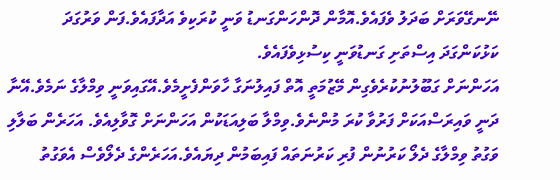ނޭނގޭވަރަށް ބަދަލު ވެފައެވެ.އޮމާން ދޮންހަންގަނޑު ވަނީ ކުރަކިވެ އަދާފައެވެ.ފަން ވަރުގަދަ ކަޅުކަންގަދަ އިސްތަށި ގަނޑުވަނީ ކިސުޅިވެފައެވެ.
އަހަންނަށް ގަބޫލުނުކުރެވެގިން މޭޒުމަތީ އޮތް ފައިލުނަގާ ހާވަންފެށީމެވެ.އޭގައިވަނީ ވިމްލާގެ ނަމެވެ.އޭނާ ދަނީ ވައިރަސްއަކަށް ފަރުވާ ކުރަ މުންނެވެ.ވިމްލާ ބަލިއަޑަކުން އަހަންނަށް ގޮވާލިއެވެ. އަހަރެން ބަލާލި ވަގުތު ވިމްލާގެ ދެލޯ ކަރުނުން ފުރި ކަރުނަތައް ފައިބަމުން ދިޔައެވެ.އަހަރެންގެ ދެލޯވެސް އެވަގުތު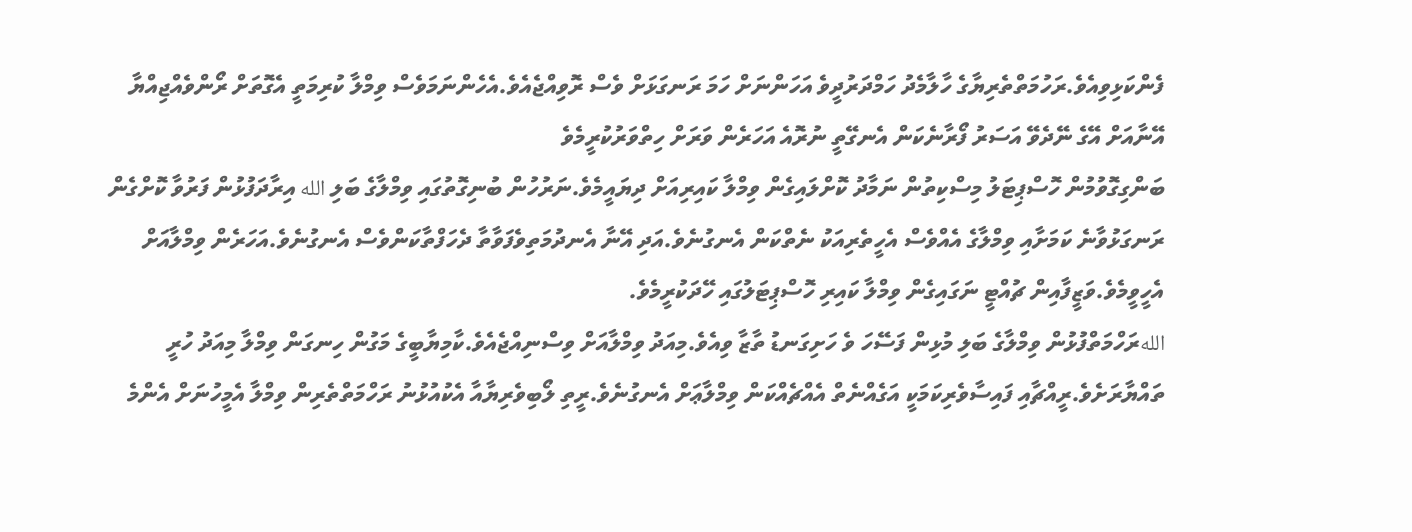ފެންކަޅިވިއެވެ.ރަހުމަތްތެރިޔާގެ ހާލާމެދު ހަމްދަރުދީވެ އަހަންނަށް ހަމަ ރަނގަޅަށް ވެސް ރޮވިއްޖެއެވެ.އެހެންނަމަވެސް ވިމްލާ ކުރިމަތީ އެގޮތަށް ރޯންވެއްޖިއްޔާ އޭނާއަށް އޭގެ ނޭދެވޭ އަސަރު ފޯރާނެކަން އެނގޭތީ ނުރޮއެ އަހަރެން ވަރަށް ހިތްވަރުކުރީމެވެ
ބަންގިގޮވުމުން ހޮސްޕިޓަލު މިސްކިތުން ނަމާދު ކޮށްލައިގެން ވިމްލާ ކައިރިއަށް ދިޔައީމެވެ.ނަރުހުން ބުނިގޮތުގައި ވިމްލާގެ ބަލި الله އިރާދަފުޅުން ފަރުވާ ކޮށްގެން ރަނގަޅުވާނެ ކަމަށާއި ވިމްލާގެ އެއްވެސް އެހީތެރިއަކު ނެތްކަން އެނގުނެވެ.އަދި އޭނާ އެނދުމަތިވެފަވާތާ ދެހަފްތާކަންވެސް އެނގުނެވެ.އަހަރެން ވިމްލާއަށް އެހީވީމެވެ.ވަޒީފާއިން ޗުއްޓީ ނަގައިގެން ވިމްލާ ކައިރި ހޮސްޕިޓަލުގައި ހޭދަކުރީމެވެ.
اللهރަހްމަތްފުޅުން ވިމްލާގެ ބަލި މުޅިން ފަސޭހަ ވެ ހަށިގަނޑު ތާޒާ ވިއެވެ.މިއަދު ވިމްލާއަށް ވިސްނިއްޖެއެވެ.ކާމިޔާބީގެ މަގުން ހިނގަން ވިމްލާ މިއަދު ހުރީ ތައްޔާރަށެވެ.ރީއްޗާއި ފައިސާވެރިކަމަކީ އަގެއްނެތް އެއްޗެއްކަން ވިމްލާޢަށް އެނގުނެވެ.ރީތި ލޯބިވެރިޔާއާ އެކުއުޅުނު ރަހްމަތްތެރިން ވިމްލާ އެމީހުނަށް އެންމެ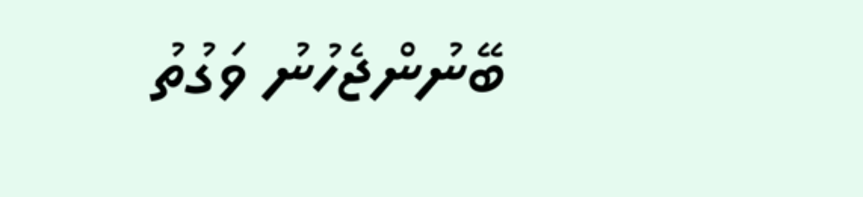ބޭނުންޖެހުނު ވަގުތު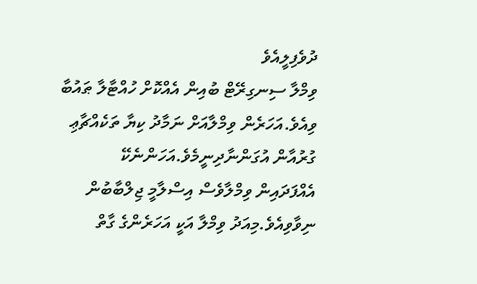ދުވެފިލީއެވެ
ވިމްލާ ސިނގިރޭޓް ބުއިން އެއްކޮށް ހުއްޓާލާ ޠައުބާ ވިއެވެ.އަހަރެން ވިމްލާއަށް ނަމާދު ކިޔާ ތަކެއްޗާޢި ގުރުއާން އުގަންނާދިނީމެވެ.އަހަންނެކޭ އެއްފަދައިން ވިމްލާވެސް އިސްލާމީ ޖިލްބާބުން ނިވާވިއެވެ.މިއަދު ވިމްލާ އަކީ އަހަރެންގެ ގާތް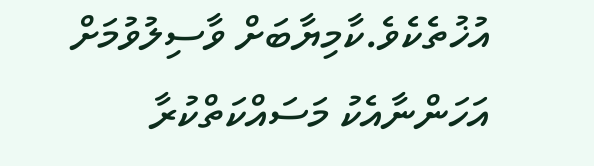އުޚުތެކެވެ.ކާމިޔާބަށް ވާސިލުވުމަށް އަހަންނާއެކު މަސައްކަތްކުރާ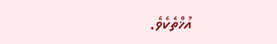އުޚްތެކެވެ.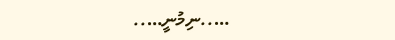…..ނިމުނީ…..